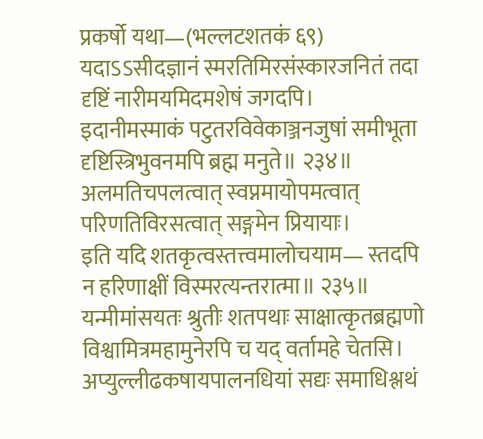प्रकर्षो यथा—(भल्लटशतकं ६९)
यदाऽऽसीदज्ञानं स्मरतिमिरसंस्कारजनितं तदा दृष्टिं नारीमयमिदमशेषं जगदपि।
इदानीमस्माकं पटुतरविवेकाञ्जनजुषां समीभूता दृष्टिस्त्रिभुवनमपि ब्रह्म मनुते॥ २३४॥
अलमतिचपलत्वात् स्वप्नमायोपमत्वात् परिणतिविरसत्वात् सङ्गमेन प्रियायाः।
इति यदि शतकृत्वस्तत्त्वमालोचयाम— स्तदपि न हरिणाक्षीं विस्मरत्यन्तरात्मा॥ २३५॥
यन्मीमांसयतः श्रुतीः शतपथाः साक्षात्कृतब्रह्मणो विश्वामित्रमहामुनेरपि च यद् वर्तामहे चेतसि।
अप्युल्लीढकषायपालनधियां सद्यः समाधिश्लथं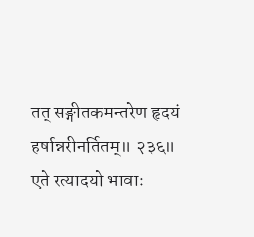तत् सङ्गीतकमन्तरेण हृदयं हर्षान्नरीनर्तितम्॥ २३६॥
एते रत्यादयो भावाः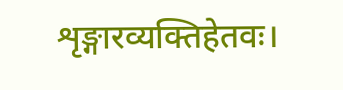शृङ्गारव्यक्तिहेतवः।